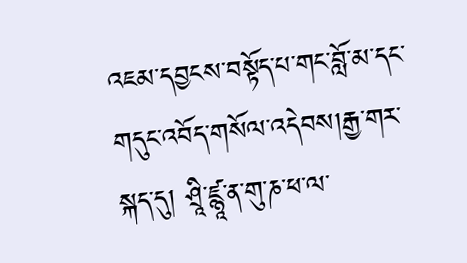འཇམ་དབྱངས་བསྟོད་པ་གང་བློ་མ་དང་གདུང་འབོད་གསོལ་འདེབས།རྒྱ་གར་སྐད་དུ། ཤྲཱི་ཛྙཱ་ན་གུ་ཎ་ཕ་ལ་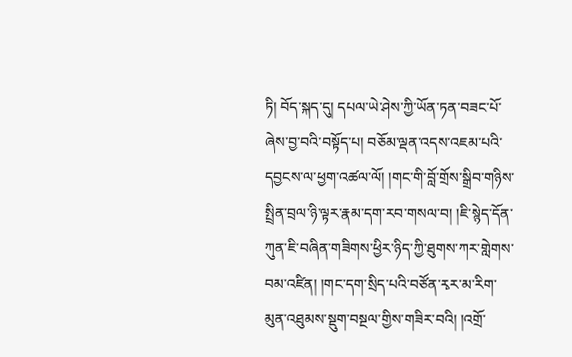ཏི། བོད་སྐད་དུ། དཔལ་ཡེ་ཤེས་ཀྱི་ཡོན་ཏན་བཟང་པོ་ཞེས་བྱ་བའི་བསྟོད་པ། བཅོམ་ལྡན་འདས་འཇམ་པའི་དབྱངས་ལ་ཕྱག་འཚལ་ལོ། །གང་གི་བློ་གྲོས་སྒྲིབ་གཉིས་སྤྲིན་བྲལ་ཉི་ལྟར་རྣམ་དག་རབ་གསལ་བ། །ཇི་སྙེད་དོན་ཀུན་ཇི་བཞིན་གཟིགས་ཕྱིར་ཉིད་ཀྱི་ཐུགས་ཀར་གླེགས་བམ་འཛིན། །གང་དག་སྲིད་པའི་བཙོན་རྭར་མ་རིག་མུན་འཐུམས་སྡུག་བསྔལ་གྱིས་གཟིར་བའི། །འགྲོ་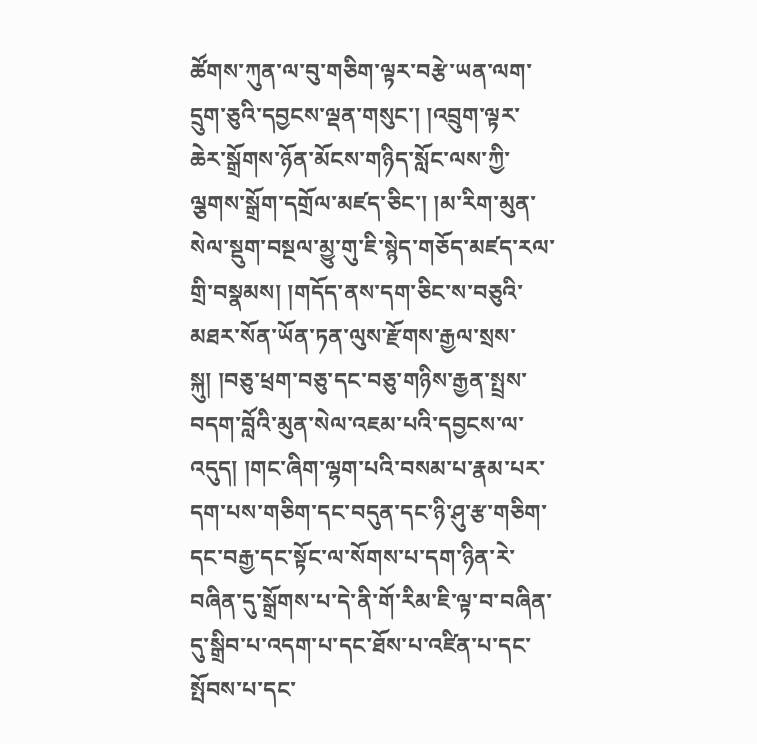ཚོགས་ཀུན་ལ་བུ་གཅིག་ལྟར་བརྩེ་ཡན་ལག་དྲུག་ཅུའི་དབྱངས་ལྡན་གསུང་། །འབྲུག་ལྟར་ཆེར་སྒྲོགས་ཉོན་མོངས་གཉིད་སློང་ལས་ཀྱི་ལྕགས་སྒྲོག་དགྲོལ་མཛད་ཅིང་། །མ་རིག་མུན་སེལ་སྡུག་བསྔལ་མྱུ་གུ་ཇི་སྙེད་གཅོད་མཛད་རལ་གྲི་བསྣམས། །གདོད་ནས་དག་ཅིང་ས་བཅུའི་མཐར་སོན་ཡོན་ཏན་ལུས་རྫོགས་རྒྱལ་སྲས་སྐུ། །བཅུ་ཕྲག་བཅུ་དང་བཅུ་གཉིས་རྒྱན་སྤྲས་བདག་བློའི་མུན་སེལ་འཇམ་པའི་དབྱངས་ལ་འདུད། །གང་ཞིག་ལྷག་པའི་བསམ་པ་རྣམ་པར་དག་པས་གཅིག་དང་བདུན་དང་ཉི་ཤུ་རྩ་གཅིག་དང་བརྒྱ་དང་སྟོང་ལ་སོགས་པ་དག་ཉིན་རེ་བཞིན་དུ་སྒྲོགས་པ་དེ་ནི་གོ་རིམ་ཇི་ལྟ་བ་བཞིན་དུ་སྒྲིབ་པ་འདག་པ་དང་ཐོས་པ་འཛིན་པ་དང་སྤོབས་པ་དང་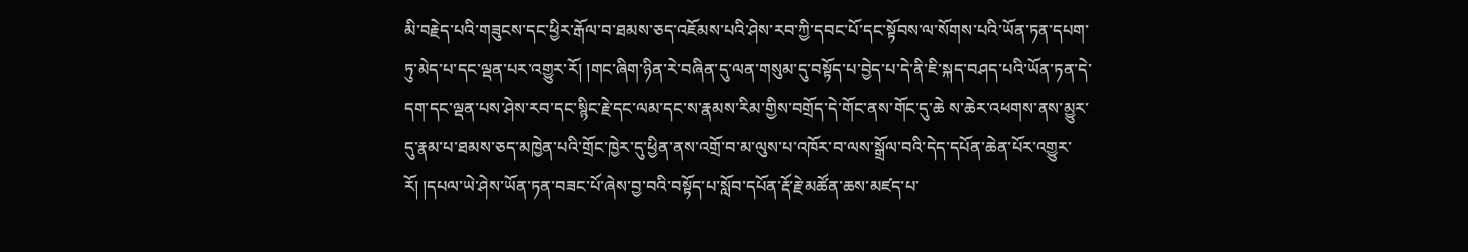མི་བརྗེད་པའི་གཟུངས་དང་ཕྱིར་རྒོལ་བ་ཐམས་ཅད་འཇོམས་པའི་ཤེས་རབ་ཀྱི་དབང་པོ་དང་སྟོབས་ལ་སོགས་པའི་ཡོན་ཏན་དཔག་ཏུ་མེད་པ་དང་ལྡན་པར་འགྱུར་རོ། །གང་ཞིག་ཉིན་རེ་བཞིན་དུ་ལན་གསུམ་དུ་བསྟོད་པ་བྱེད་པ་དེ་ནི་ཇི་སྐད་བཤད་པའི་ཡོན་ཏན་དེ་དག་དང་ལྡན་པས་ཤེས་རབ་དང་སྙིང་རྗེ་དང་ལམ་དང་ས་རྣམས་རིམ་གྱིས་བགྲོད་དེ་གོང་ནས་གོང་དུ་ཆེ ས་ཆེར་འཕགས་ནས་མྱུར་དུ་རྣམ་པ་ཐམས་ཅད་མཁྱེན་པའི་གྲོང་ཁྱེར་དུ་ཕྱིན་ནས་འགྲོ་བ་མ་ལུས་པ་འཁོར་བ་ལས་སྒྲོལ་བའི་དེད་དཔོན་ཆེན་པོར་འགྱུར་རོ། །དཔལ་ཡེ་ཤེས་ཡོན་ཏན་བཟང་པོ་ཞེས་བྱ་བའི་བསྟོད་པ་སློབ་དཔོན་རྡོ་རྗེ་མཚོན་ཆས་མཛད་པ་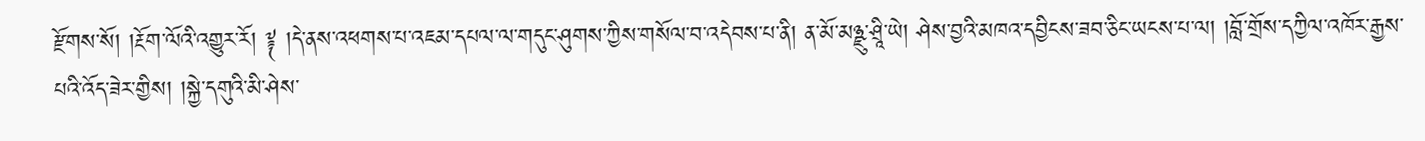རྫོགས་སོ། །རྔོག་ལོའི་འགྱུར་རོ། ༈ །དེ་ནས་འཕགས་པ་འཇམ་དཔལ་ལ་གདུང་ཤུགས་ཀྱིས་གསོལ་བ་འདེབས་པ་ནི། ན་མོ་མཉྫུ་ཤྲཱི་ཡེ། ཤེས་བྱའི་མཁའ་དབྱིངས་ཟབ་ཅིང་ཡངས་པ་ལ། །བློ་གྲོས་དཀྱིལ་འཁོར་རྒྱས་པའི་འོད་ཟེར་གྱིས། །སྐྱེ་དགུའི་མི་ཤེས་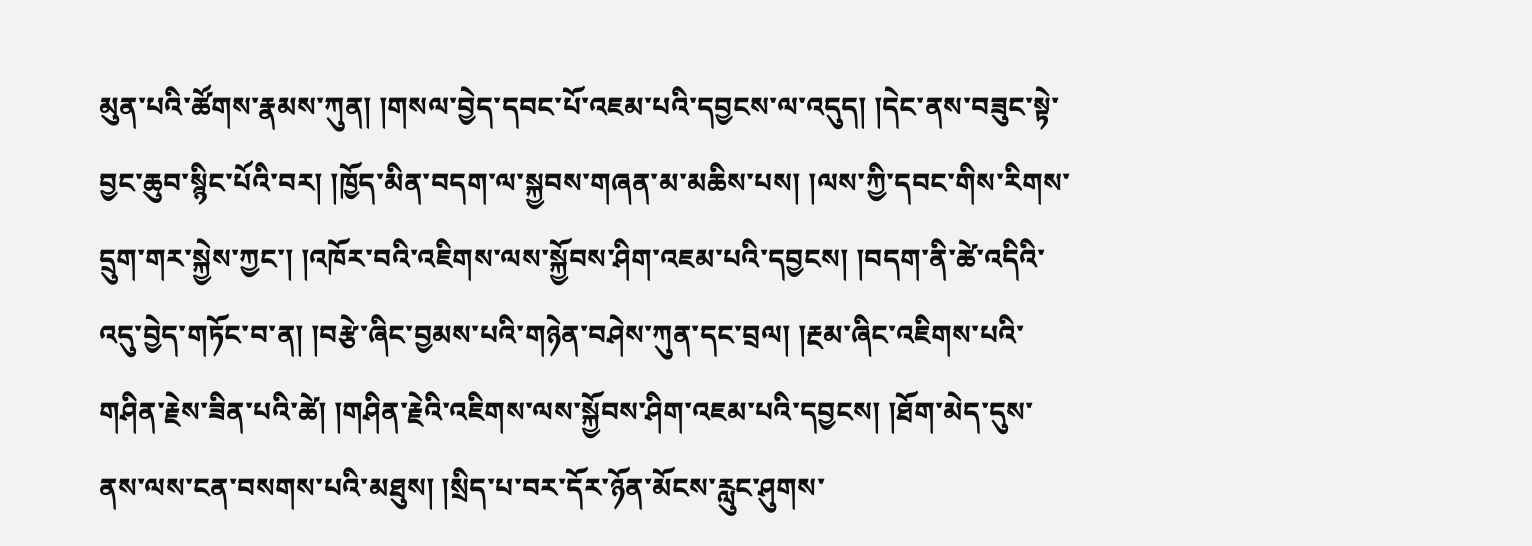མུན་པའི་ཚོགས་རྣམས་ཀུན། །གསལ་བྱེད་དབང་པོ་འཇམ་པའི་དབྱངས་ལ་འདུད། །དེང་ནས་བཟུང་སྟེ་བྱང་ཆུབ་སྙིང་པོའི་བར། །ཁྱོད་མིན་བདག་ལ་སྐྱབས་གཞན་མ་མཆིས་པས། །ལས་ཀྱི་དབང་གིས་རིགས་དྲུག་གར་སྐྱེས་ཀྱང་། །འཁོར་བའི་འཇིགས་ལས་སྐྱོབས་ཤིག་འཇམ་པའི་དབྱངས། །བདག་ནི་ཚེ་འདིའི་འདུ་བྱེད་གཏོང་བ་ན། །བརྩེ་ཞིང་བྱམས་པའི་གཉེན་བཤེས་ཀུན་དང་བྲལ། །རྔམ་ཞིང་འཇིགས་པའི་གཤིན་རྗེས་ཟིན་པའི་ཚེ། །གཤིན་རྗེའི་འཇིགས་ལས་སྐྱོབས་ཤིག་འཇམ་པའི་དབྱངས། །ཐོག་མེད་དུས་ནས་ལས་ངན་བསགས་པའི་མཐུས། །སྲིད་པ་བར་དོར་ཉོན་མོངས་རླུང་ཤུགས་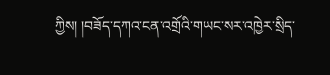ཀྱིས། །བཟོད་དཀའ་ངན་འགྲོའི་གཡང་སར་འཁྱེར་སྲིད་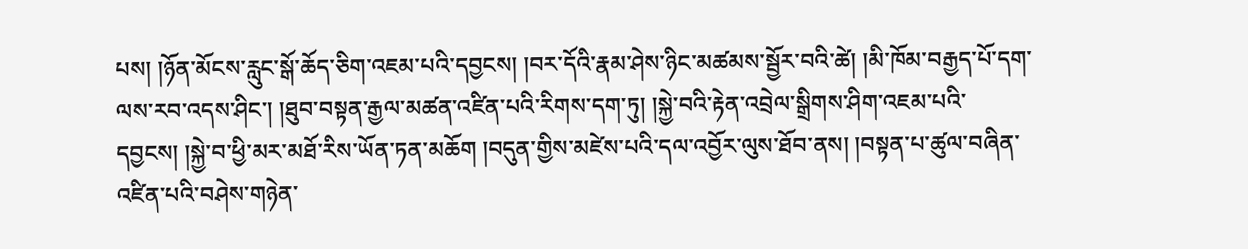པས། །ཉོན་མོངས་རླུང་སྒོ་ཆོད་ཅིག་འཇམ་པའི་དབྱངས། །བར་དོའི་རྣམ་ཤེས་ཉིང་མཚམས་སྦྱོར་བའི་ཚེ། །མི་ཁོམ་བརྒྱད་པོ་དག་ལས་རབ་འདས་ཤིང་། །ཐུབ་བསྟན་རྒྱལ་མཚན་འཛིན་པའི་རིགས་དག་ཏུ། །སྐྱེ་བའི་རྟེན་འབྲེལ་སྒྲིགས་ཤིག་འཇམ་པའི་དབྱངས། །སྐྱེ་བ་ཕྱི་མར་མཐོ་རིས་ཡོན་ཏན་མཆོག །བདུན་གྱིས་མཛེས་པའི་དལ་འབྱོར་ལུས་ཐོབ་ནས། །བསྟན་པ་ཚུལ་བཞིན་འཛིན་པའི་བཤེས་གཉེན་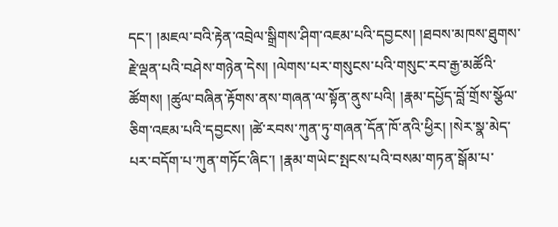དང་། །མཇལ་བའི་རྟེན་འབྲེལ་སྒྲིགས་ཤིག་འཇམ་པའི་དབྱངས། །ཐབས་མཁས་ཐུགས་རྗེ་ལྡན་པའི་བཤེས་གཉེན་དེས། །ལེགས་པར་གསུངས་པའི་གསུང་རབ་རྒྱ་མཚོའི་ཚོགས། །ཚུལ་བཞིན་རྟོགས་ནས་གཞན་ལ་སྟོན་ནུས་པའི། །རྣམ་དཔྱོད་བློ་གྲོས་སྩོལ་ཅིག་འཇམ་པའི་དབྱངས། །ཚེ་རབས་ཀུན་ཏུ་གཞན་དོན་ཁོ་ནའི་ཕྱིར། །སེར་སྣ་མེད་པར་བདོག་པ་ཀུན་གཏོང་ཞིང་། །རྣམ་གཡེང་སྤངས་པའི་བསམ་གཏན་སྒོམ་པ་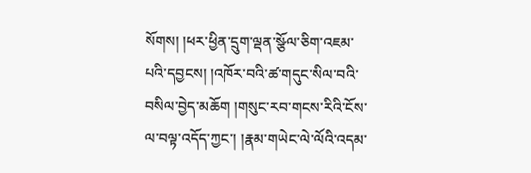སོགས། །ཕར་ཕྱིན་དྲུག་ལྡན་སྩོལ་ཅིག་འཇམ་པའི་དབྱངས། །འཁོར་བའི་ཚ་གདུང་སིལ་བའི་བསིལ་བྱེད་མཆོག །གསུང་རབ་གངས་རིའི་ངོས་ལ་བལྟ་འདོད་ཀྱང་། །རྣམ་གཡེང་ལེ་ལོའི་འདམ་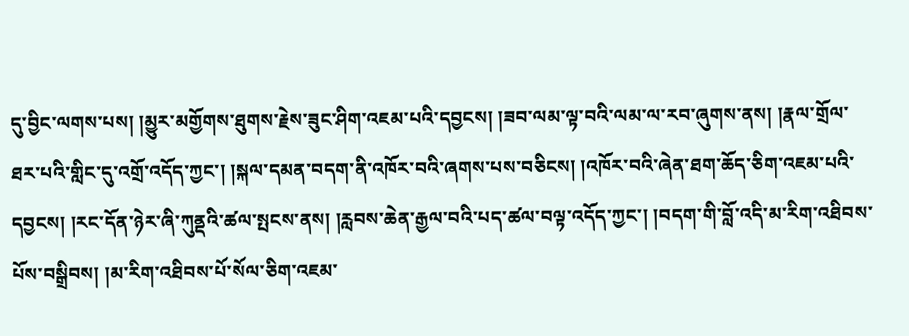དུ་བྱིང་ལགས་པས། །མྱུར་མགྱོགས་ཐུགས་རྗེས་ཟུང་ཤིག་འཇམ་པའི་དབྱངས། །ཟབ་ལམ་ལྟ་བའི་ལམ་ལ་རབ་ཞུགས་ནས། །རྣལ་གྲོལ་ཐར་པའི་གླིང་དུ་འགྲོ་འདོད་ཀྱང་། །སྐལ་དམན་བདག་ནི་འཁོར་བའི་ཞགས་པས་བཅིངས། །འཁོར་བའི་ཞེན་ཐག་ཆོད་ཅིག་འཇམ་པའི་དབྱངས། །རང་དོན་ཉེར་ཞི་ཀུནྡའི་ཚལ་སྤངས་ནས། །རླབས་ཆེན་རྒྱལ་བའི་པད་ཚལ་བལྟ་འདོད་ཀྱང་། །བདག་གི་བློ་འདི་མ་རིག་འཐིབས་པོས་བསྒྲིབས། །མ་རིག་འཐིབས་པོ་སོལ་ཅིག་འཇམ་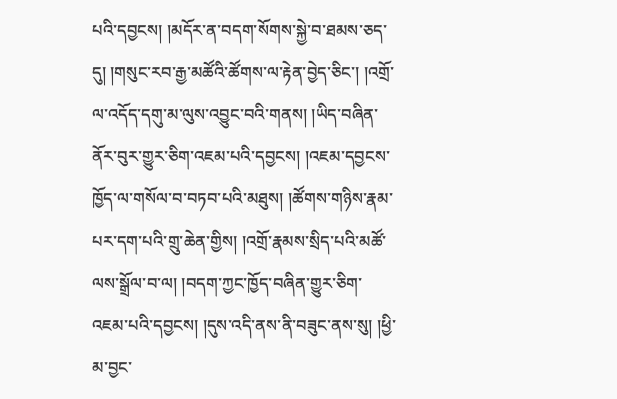པའི་དབྱངས། །མདོར་ན་བདག་སོགས་སྐྱེ་བ་ཐམས་ཅད་དུ། །གསུང་རབ་རྒྱ་མཚོའི་ཚོགས་ལ་རྟེན་བྱེད་ཅིང་། །འགྲོ་ལ་འདོད་དགུ་མ་ལུས་འབྱུང་བའི་གནས། །ཡིད་བཞིན་ནོར་བུར་གྱུར་ཅིག་འཇམ་པའི་དབྱངས། །འཇམ་དབྱངས་ཁྱོད་ལ་གསོལ་བ་བཏབ་པའི་མཐུས། །ཚོགས་གཉིས་རྣམ་པར་དག་པའི་གྲུ་ཆེན་གྱིས། །འགྲོ་རྣམས་སྲིད་པའི་མཚོ་ལས་སྒྲོལ་བ་ལ། །བདག་ཀྱང་ཁྱོད་བཞིན་གྱུར་ཅིག་འཇམ་པའི་དབྱངས། །དུས་འདི་ནས་ནི་བཟུང་ནས་སུ། །ཕྱི་མ་བྱང་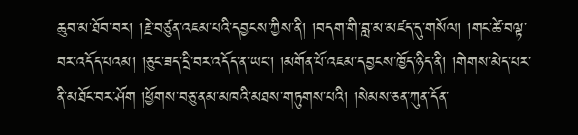ཆུབ་མ་ཐོབ་བར། །རྗེ་བཙུན་འཇམ་པའི་དབྱངས་ཀྱིས་ནི། །བདག་གི་བླ་མ་མཛད་དུ་གསོལ། །གང་ཚེ་བལྟ་བར་འདོད་པའམ། །ཅུང་ཟད་དྲི་བར་འདོད་ན་ཡང་། །མགོན་པོ་འཇམ་དབྱངས་ཁྱོད་ཉིད་ནི། །གེགས་མེད་པར་ནི་མཐོང་བར་ཤོག །ཕྱོགས་བཅུ་ནམ་མཁའི་མཐས་གཏུགས་པའི། །སེམས་ཅན་ཀུན་དོན་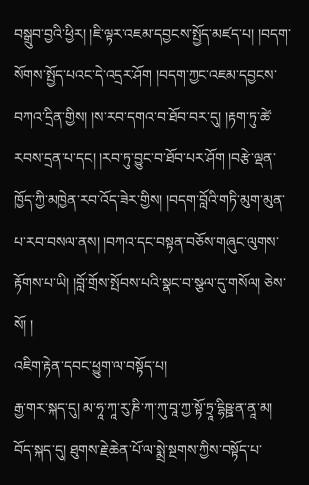བསྒྲུབ་བྱའི་ཕྱིར། །ཇི་ལྟར་འཇམ་དབྱངས་སྤྱོད་མཛད་པ། །བདག་སོགས་སྤྱོད་པའང་དེ་འདྲར་ཤོག །བདག་ཀྱང་འཇམ་དབྱངས་བཀའ་དྲིན་གྱིས། །ས་རབ་དགའ་བ་ཐོབ་བར་དུ། །རྟག་ཏུ་ཚེ་རབས་དྲན་པ་དང། །རབ་ཏུ་བྱུང་བ་ཐོབ་པར་ཤོག །བརྩེ་ལྡན་ཁྱོད་ཀྱི་མཁྱེན་རབ་འོད་ཟེར་གྱིས། །བདག་བློའི་གཏི་མུག་མུན་པ་རབ་བསལ་ནས། །བཀའ་དང་བསྟན་བཅོས་གཞུང་ལུགས་རྟོགས་པ་ཡི། །བློ་གྲོས་སྤོབས་པའི་སྣང་བ་སྩལ་དུ་གསོལ། ཅེས་སོ། །
འཇིག་རྟེན་དབང་ཕྱུག་ལ་བསྟོད་པ།
རྒྱ་གར་སྐད་དུ། མ་ཧཱ་ཀཱ་རུ་ཎི་ཀ་ཀུ་བཱ་ཀྱ་སྟོ་ཏྲཱ་དྷིཥྛ་ན་ནཱ་མ། བོད་སྐད་དུ། ཐུགས་རྗེ་ཆེན་པོ་ལ་སྨྲེ་སྔགས་ཀྱིས་བསྟོད་པ་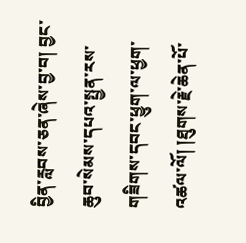བྱིན་རླབས་ཅན་ཞེས་བྱ་བ། བྱང་ཆུབ་སེམས་དཔའ་སྤྱན་རས་གཟིགས་དབང་ཕྱུག་ལ་ཕྱག་འཚལ་ལོ། །ཐུགས་རྗེ་ཆེན་པོ་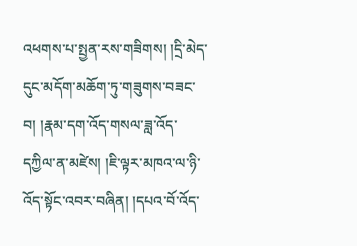འཕགས་པ་སྤྱན་རས་གཟིགས། །དྲི་མེད་དུང་མདོག་མཆོག་ཏུ་གཟུགས་བཟང་བ། །རྣམ་དག་འོད་གསལ་ཟླ་འོད་དཀྱིལ་ན་མཛེས། །ཇི་ལྟར་མཁའ་ལ་ཉི་འོད་སྟོང་འབར་བཞིན། །དཔའ་བོ་འོད་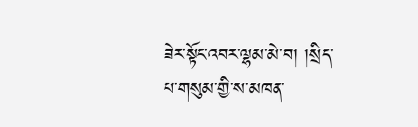ཟེར་སྟོང་འབར་ལྷམ་མེ་བ། །སྲིད་པ་གསུམ་གྱི་ས་མཁན་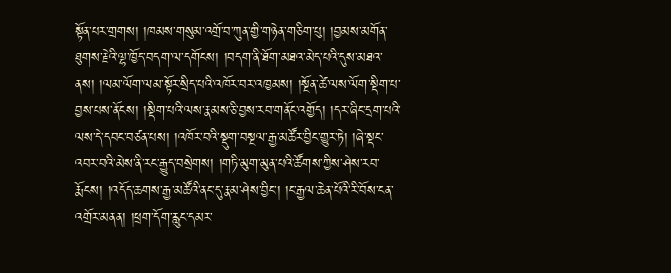སྟོན་པར་གྲགས། །ཁམས་གསུམ་འགྲོ་བ་ཀུན་གྱི་གཉེན་གཅིག་པུ། །བྱམས་མགོན་ཐུགས་རྗེའི་ལྷ་ཁྱོད་བདག་ལ་དགོངས། །བདག་ནི་ཐོག་མཐའ་མེད་པའི་དུས་མཐའ་ནས། །ལམ་ལོག་ལམ་སྟོར་སྲིད་པའི་འཁོར་བར་འཁྱམས། །སྔོན་ཚེ་ལས་ལོག་སྡིག་པ་བྱས་པས་ནོངས། །སྡིག་པའི་ལས་རྣམས་ཅི་བྱས་རབ་གནོང་འགྱོད། །དར་ཞིང་དྲག་པའི་ལས་དེ་དབང་བཙན་པས། །འཁོར་བའི་སྡུག་བསྔལ་རྒྱ་མཚོར་བྱིང་གྱུར་ཏེ། །ཞེ་སྡང་འབར་བའི་མེས་ནི་རང་རྒྱུད་བསྲེགས། །གཏི་མུག་མུན་པའི་ཚོགས་ཀྱིས་ཤེས་རབ་རྨོངས། །འདོད་ཆགས་རྒྱ་མཚོའི་ནང་དུ་རྣམ་ཤེས་བྱིང་། །ང་རྒྱལ་ཆེན་པོའི་རི་བོས་ངན་འགྲོར་མནན། །ཕྲག་དོག་རླུང་དམར་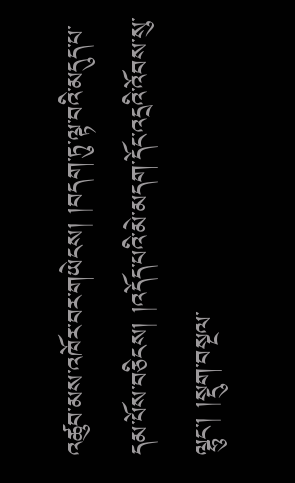འཚུབ་མས་འཁོར་བར་གཡེངས། །བདག་ཏུ་ལྟ་བའི་མདུད་པ་དམ་པོས་བཅིངས། །འདོད་པའི་མེ་མདག་དོང་འདྲའི་འོབས་སུ་ལྷུང་། །སྡུག་བསྔལ་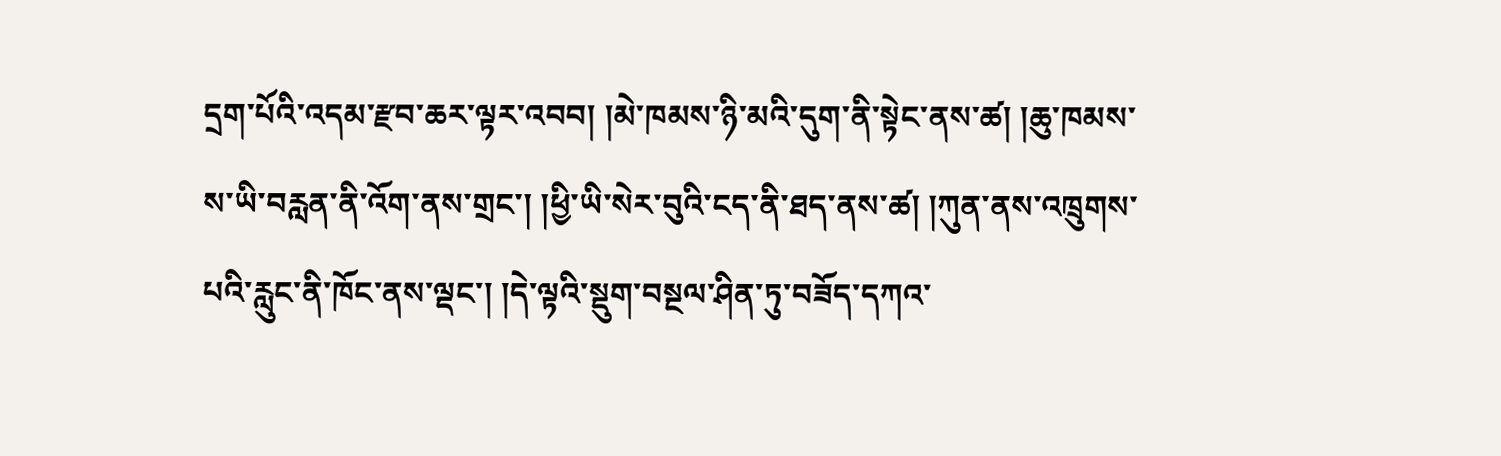དྲག་པོའི་འདམ་རྫབ་ཆར་ལྟར་འབབ། །མེ་ཁམས་ཉི་མའི་དུག་ནི་སྟེང་ནས་ཚ། །ཆུ་ཁམས་ས་ཡི་བརླན་ནི་འོག་ནས་གྲང་། །ཕྱི་ཡི་སེར་བུའི་ངད་ནི་ཐད་ནས་ཚ། །ཀུན་ནས་འཁྲུགས་པའི་རླུང་ནི་ཁོང་ནས་ལྡང་། །དེ་ལྟའི་སྡུག་བསྔལ་ཤིན་ཏུ་བཟོད་དཀའ་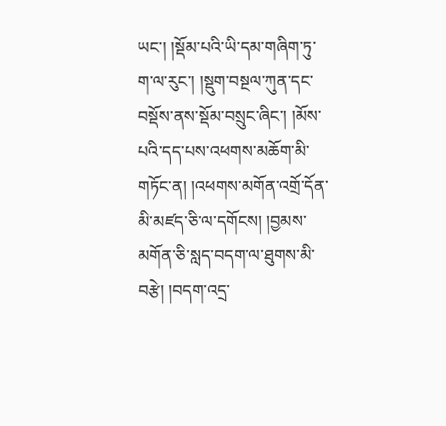ཡང་། །སྡོམ་པའི་ཡི་དམ་གཞིག་ཏུ་ག་ལ་རུང་། །སྡུག་བསྔལ་ཀུན་དང་བསྡོས་ནས་སྡོམ་བསྲུང་ཞིང་། །མོས་པའི་དད་པས་འཕགས་མཆོག་མི་གཏོང་ན། །འཕགས་མགོན་འགྲོ་དོན་མི་མཛད་ཅི་ལ་དགོངས། །བྱམས་མགོན་ཅི་སླད་བདག་ལ་ཐུགས་མི་བརྩེ། །བདག་འདྲ་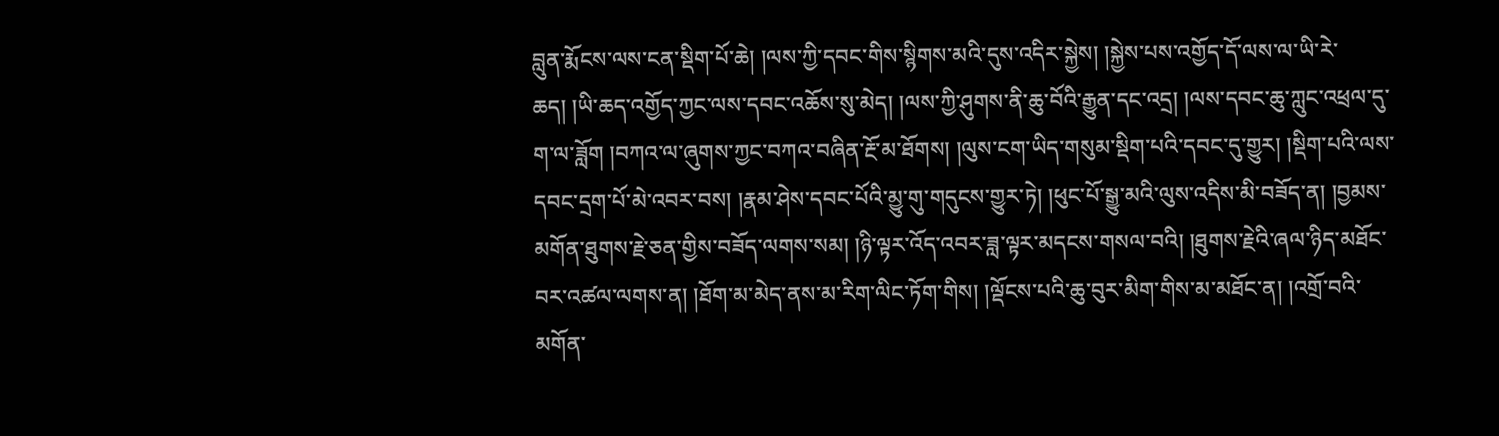བླུན་རྨོངས་ལས་ངན་སྡིག་པོ་ཆེ། །ལས་ཀྱི་དབང་གིས་སྙིགས་མའི་དུས་འདིར་སྐྱེས། །སྐྱེས་པས་འགྱོད་དོ་ལས་ལ་ཡི་རེ་ཆད། །ཡི་ཆད་འགྱོད་ཀྱང་ལས་དབང་འཆོས་སུ་མེད། །ལས་ཀྱི་ཤུགས་ནི་ཆུ་བོའི་རྒྱུན་དང་འདྲ། །ལས་དབང་ཆུ་ཀླུང་འཕྲལ་དུ་ག་ལ་ཟློག །བཀའ་ལ་ཞུགས་ཀྱང་བཀའ་བཞིན་རྔོ་མ་ཐོགས། །ལུས་ངག་ཡིད་གསུམ་སྡིག་པའི་དབང་དུ་གྱུར། །སྡིག་པའི་ལས་དབང་དྲག་པོ་མེ་འབར་བས། །རྣམ་ཤེས་དབང་པོའི་མྱུ་གུ་གདུངས་གྱུར་ཏེ། །ཕུང་པོ་སྒྱུ་མའི་ལུས་འདིས་མི་བཟོད་ན། །བྱམས་མགོན་ཐུགས་རྗེ་ཅན་གྱིས་བཟོད་ལགས་སམ། །ཉི་ལྟར་འོད་འབར་ཟླ་ལྟར་མདངས་གསལ་བའི། །ཐུགས་རྗེའི་ཞལ་ཉིད་མཐོང་བར་འཚལ་ལགས་ན། །ཐོག་མ་མེད་ནས་མ་རིག་ལིང་ཏོག་གིས། །ལྡོངས་པའི་ཆུ་བུར་མིག་གིས་མ་མཐོང་ན། །འགྲོ་བའི་མགོན་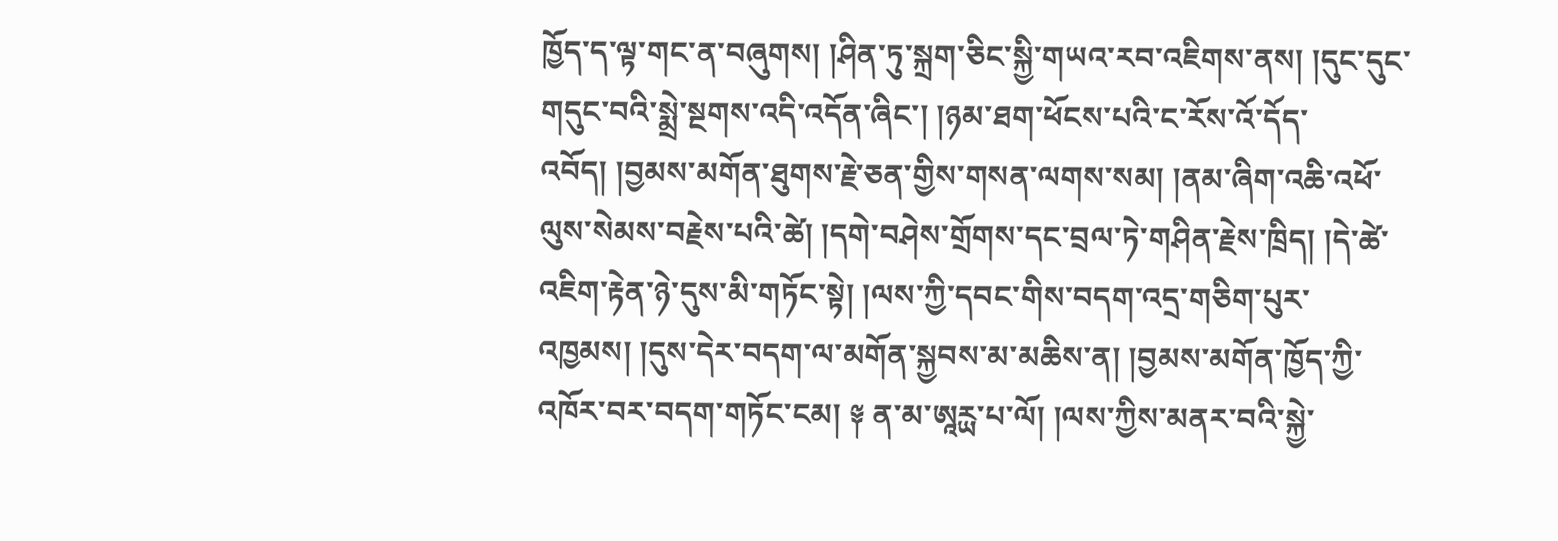ཁྱོད་ད་ལྟ་གང་ན་བཞུགས། །ཤིན་ཏུ་སྐྲག་ཅིང་སྐྱི་གཡའ་རབ་འཇིགས་ནས། །དུང་དུང་གདུང་བའི་སྨྲེ་སྔགས་འདི་འདོན་ཞིང་། །ཉམ་ཐག་ཕོངས་པའི་ང་རོས་འོ་དོད་འབོད། །བྱམས་མགོན་ཐུགས་རྗེ་ཅན་གྱིས་གསན་ལགས་སམ། །ནམ་ཞིག་འཆི་འཕོ་ལུས་སེམས་བརྗེས་པའི་ཚེ། །དགེ་བཤེས་གྲོགས་དང་བྲལ་ཏེ་གཤིན་རྗེས་ཁྲིད། །དེ་ཚེ་འཇིག་རྟེན་ཉེ་དུས་མི་གཏོང་སྟེ། །ལས་ཀྱི་དབང་གིས་བདག་འདྲ་གཅིག་པུར་འཁྱམས། །དུས་དེར་བདག་ལ་མགོན་སྐྱབས་མ་མཆིས་ན། །བྱམས་མགོན་ཁྱོད་ཀྱི་འཁོར་བར་བདག་གཏོང་ངམ། ༈ ན་མ་ཨཱཪྻ་པ་ལོ། །ལས་ཀྱིས་མནར་བའི་སྐྱེ་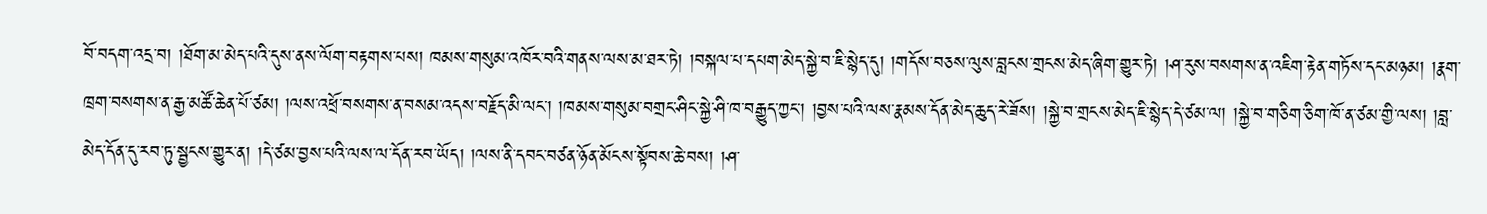བོ་བདག་འདྲ་བ། །ཐོག་མ་མེད་པའི་དུས་ནས་ལོག་བརྟགས་པས། ཁམས་གསུམ་འཁོར་བའི་གནས་ལས་མ་ཐར་ཏེ། །བསྐལ་པ་དཔག་མེད་སྐྱེ་བ་ཇི་སྙེད་དུ། །གདོས་བཅས་ལུས་བླངས་གྲངས་མེད་ཞིག་གྱུར་ཏེ། །ཤ་རུས་བསགས་ན་འཇིག་རྟེན་གཏོས་དང་མཉམ། །རྣག་ཁྲག་བསགས་ན་རྒྱ་མཚོ་ཆེན་པོ་ཙམ། །ལས་འཕྲོ་བསགས་ན་བསམ་འདས་བརྗོད་མི་ལང་། །ཁམས་གསུམ་བགྲང་ཤིང་སྐྱེ་ཤི་ཁ་བརྒྱུད་ཀྱང་། །བྱས་པའི་ལས་རྣམས་དོན་མེད་ཆུད་རེ་ཟོས། །སྐྱེ་བ་གྲངས་མེད་ཇི་སྙེད་དེ་ཙམ་ལ། །སྐྱེ་བ་གཅིག་ཅིག་ཁོ་ན་ཙམ་གྱི་ལས། །བླ་མེད་དོན་དུ་རབ་ཏུ་སྦྱངས་གྱུར་ན། །དེ་ཙམ་བྱས་པའི་ལས་ལ་དོན་རབ་ཡོད། །ལས་ནི་དབང་བཙན་ཉོན་མོངས་སྟོབས་ཆེ་བས། །ཤ་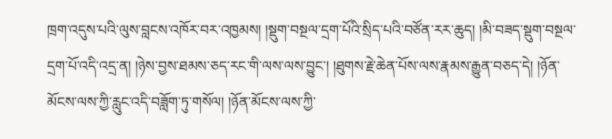ཁྲག་འདུས་པའི་ལུས་བླངས་འཁོར་བར་འཁྱམས། །སྡུག་བསྔལ་དྲག་པོའི་སྲིད་པའི་བཙོན་རར་ཆུད། །མི་བཟད་སྡུག་བསྔལ་དྲག་པོ་འདི་འདྲ་ན། །ཉེས་བྱས་ཐམས་ཅད་རང་གི་ལས་ལས་བྱུང་། །ཐུགས་རྗེ་ཆེན་པོས་ལས་རྣམས་རྒྱུན་བཅད་དེ། །ཉོན་མོངས་ལས་ཀྱི་རླུང་འདི་བཟློག་ཏུ་གསོལ། །ཉོན་མོངས་ལས་ཀྱི་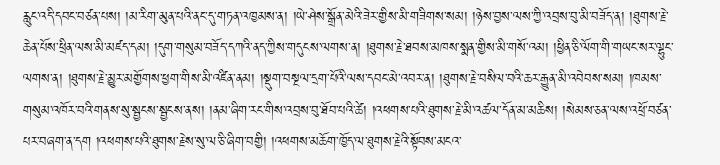རླུང་འདི་དབང་བཙན་པས། །མ་རིག་མུན་པའི་ནང་དུ་གཏན་འཁྱམས་ན། །ཡེ་ཤེས་སྒྲོན་མེའི་ཟེར་གྱིས་མི་གཟིགས་སམ། །ཉེས་བྱས་ལས་ཀྱི་འབྲས་བུ་མི་བཟོད་ན། །ཐུགས་རྗེ་ཆེན་པོས་ཕྲིན་ལས་མི་མཛད་དམ། །དུག་གསུམ་བཟོད་དཀའི་ནད་ཀྱིས་གདུངས་ལགས་ན། །ཐུགས་རྗེ་ཐབས་མཁས་སྨན་གྱིས་མི་གསོ་འམ། །ཕྱིན་ཅི་ལོག་གི་གཡང་སར་ལྷུང་ལགས་ན། །ཐུགས་རྗེ་མྱུར་མགྱོགས་ཕྱག་གིས་མི་འཛིན་ནམ། །སྡུག་བསྔལ་དྲག་པོའི་ལས་དབང་མེ་འབར་ན། །ཐུགས་རྗེ་བསིལ་བའི་ཆར་རྒྱུན་མི་འབེབས་སམ། །ཁམས་གསུམ་འཁོར་བའི་གནས་སུ་སྦྱངས་སྦྱངས་ནས། །ནམ་ཞིག་རང་གིས་འབྲས་བུ་ཐོབ་པའི་ཚེ། །འཕགས་པའི་ཐུགས་རྗེ་མི་འཚལ་དོན་མ་མཆིས། །སེམས་ཅན་ལས་འཕྲོ་བཙན་པར་བཞག་ན་དག །འཕགས་པའི་ཐུགས་རྗེས་སུ་ལ་ཅི་ཞིག་བགྱི། །འཕགས་མཆོག་ཁྱོད་ལ་ཐུགས་རྗེའི་སྟོབས་མངའ་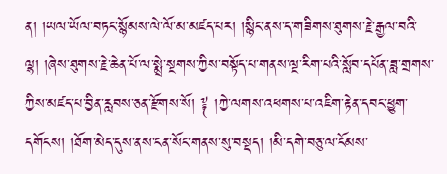ན། །ཡལ་ཡོལ་བཏང་སྙོམས་ལེ་ལོ་མ་མཛད་པར། །སྙིང་ནས་ད་གཟིགས་ཐུགས་རྗེ་རྒྱལ་བའི་ལྷ། །ཞེས་ཐུགས་རྗེ་ཆེན་པོ་ལ་སྨྲེ་སྔགས་ཀྱིས་བསྟོད་པ་གནས་ལྔ་རིག་པའི་སློབ་དཔོན་ཟླ་གྲགས་ཀྱིས་མཛད་པ་བྱིན་རླབས་ཅན་རྫོགས་སོ། ༈ །ཀྱེ་ལགས་འཕགས་པ་འཇིག་རྟེན་དབང་ཕྱུག་དགོངས། །ཐོག་མེད་དུས་ནས་ངན་སོང་གནས་སུ་བསྡད། །མི་དགེ་བཅུ་ལ་ངོམས་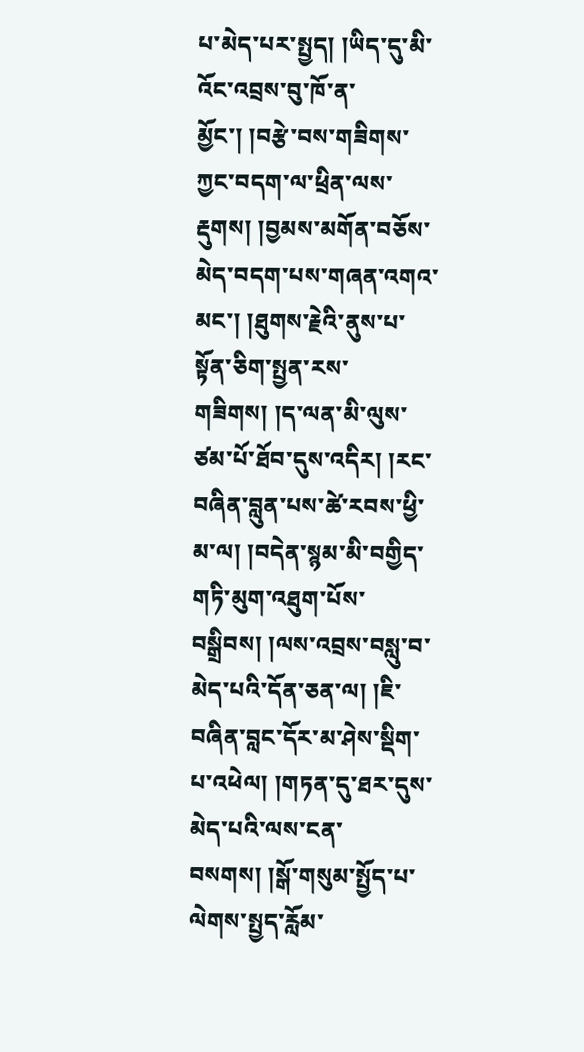པ་མེད་པར་སྤྱད། །ཡིད་དུ་མི་འོང་འབྲས་བུ་ཁོ་ན་མྱོང་། །བརྩེ་བས་གཟིགས་ཀྱང་བདག་ལ་ཕྲིན་ལས་རྡུགས། །བྱམས་མགོན་བཅོས་མེད་བདག་པས་གཞན་འགའ་མང་། །ཐུགས་རྗེའི་ནུས་པ་སྟོན་ཅིག་སྤྱན་རས་གཟིགས། །ད་ལན་མི་ལུས་ཙམ་པོ་ཐོབ་དུས་འདིར། །རང་བཞིན་བླུན་པས་ཚེ་རབས་ཕྱི་མ་ལ། །བདེན་སྙམ་མི་བགྱིད་གཏི་མུག་འཐུག་པོས་བསྒྲིབས། །ལས་འབྲས་བསླུ་བ་མེད་པའི་དོན་ཅན་ལ། །ཇི་བཞིན་བླང་དོར་མ་ཤེས་སྡིག་པ་འཕེལ། །གཏན་དུ་ཐར་དུས་མེད་པའི་ལས་ངན་བསགས། །སྒོ་གསུམ་སྤྱོད་པ་ལེགས་སྤྱད་རློམ་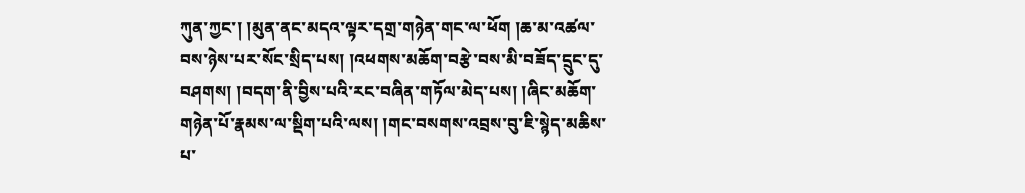ཀུན་ཀྱང་། །མུན་ནང་མདའ་ལྟར་དགྲ་གཉེན་གང་ལ་ཕོག །ཆ་མ་འཚལ་བས་ཉེས་པར་སོང་སྲིད་པས། །འཕགས་མཆོག་བརྩེ་བས་མི་བཟོད་དྲུང་དུ་བཤགས། །བདག་ནི་བྱིས་པའི་རང་བཞིན་གཏོལ་མེད་པས། །ཞིང་མཆོག་གཉེན་པོ་རྣམས་ལ་སྡིག་པའི་ལས། །གང་བསགས་འབྲས་བུ་ཇི་སྙེད་མཆིས་པ་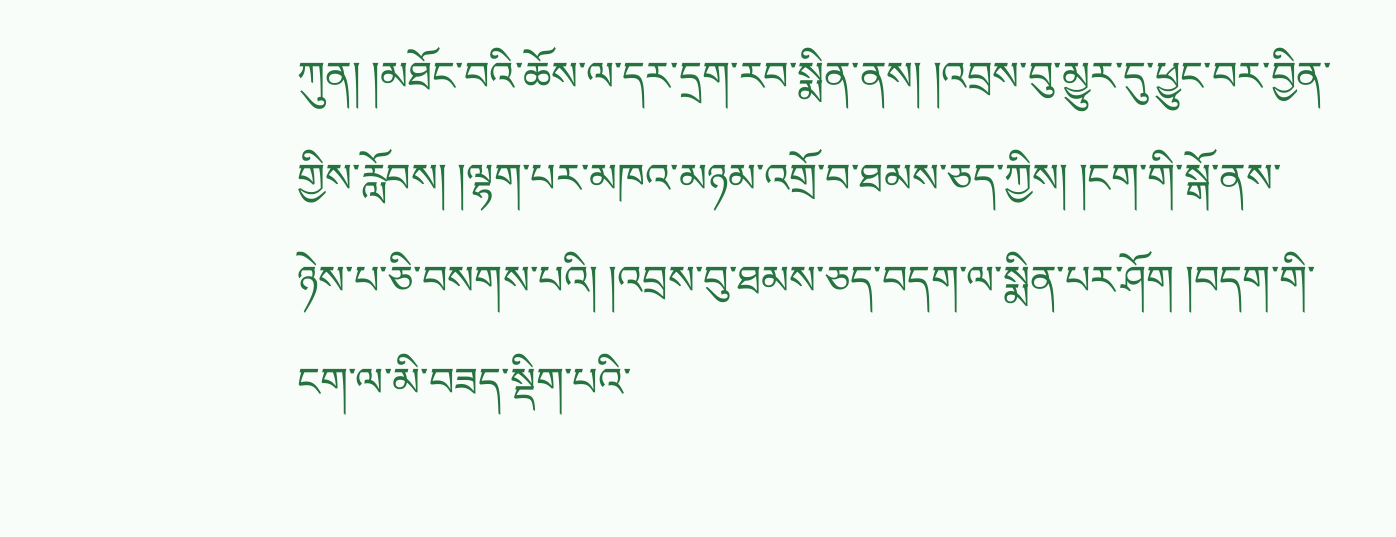ཀུན། །མཐོང་བའི་ཆོས་ལ་དར་དྲག་རབ་སྨིན་ནས། །འབྲས་བུ་མྱུར་དུ་ཕྱུང་བར་བྱིན་གྱིས་རློབས། །ལྷག་པར་མཁའ་མཉམ་འགྲོ་བ་ཐམས་ཅད་ཀྱིས། །ངག་གི་སྒོ་ནས་ཉེས་པ་ཅི་བསགས་པའི། །འབྲས་བུ་ཐམས་ཅད་བདག་ལ་སྨིན་པར་ཤོག །བདག་གི་ངག་ལ་མི་བཟད་སྡིག་པའི་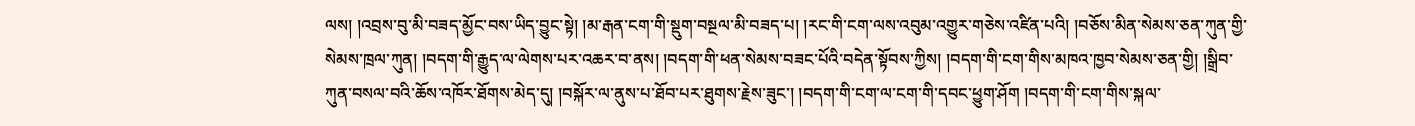ལས། །འབྲས་བུ་མི་བཟད་མྱོང་བས་ཡིད་བྱུང་སྟེ། །མ་རྒན་ངག་གི་སྡུག་བསྔལ་མི་བཟད་པ། །རང་གི་ངག་ལས་འབུམ་འགྱུར་གཅེས་འཛིན་པའི། །བཅོས་མིན་སེམས་ཅན་ཀུན་གྱི་སེམས་ཁྲལ་ཀུན། །བདག་གི་རྒྱུད་ལ་ལེགས་པར་འཆར་བ་ནས། །བདག་གི་ཕན་སེམས་བཟང་པོའི་བདེན་སྟོབས་ཀྱིས། །བདག་གི་ངག་གིས་མཁའ་ཁྱབ་སེམས་ཅན་གྱི། །སྒྲིབ་ཀུན་བསལ་བའི་ཆོས་འཁོར་ཐོགས་མེད་དུ། །བསྐོར་ལ་ནུས་པ་ཐོབ་པར་ཐུགས་རྗེས་ཟུང་། །བདག་གི་ངག་ལ་ངག་གི་དབང་ཕྱུག་ཤོག །བདག་གི་ངག་གིས་སྐལ་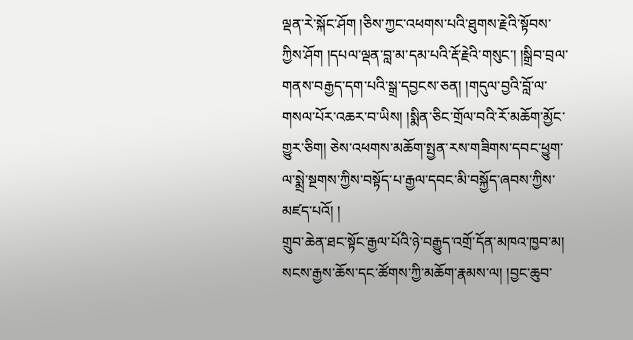ལྡན་རེ་སྐོང་ཤོག །ཅིས་ཀྱང་འཕགས་པའི་ཐུགས་རྗེའི་སྟོབས་ཀྱིས་ཤོག །དཔལ་ལྡན་བླ་མ་དམ་པའི་རྡོ་རྗེའི་གསུང་། །སྒྲིབ་བྲལ་གནས་བརྒྱད་དག་པའི་སྒྲ་དབྱངས་ཅན། །གདུལ་བྱའི་བློ་ལ་གསལ་པོར་འཆར་བ་ཡིས། །སྨིན་ཅིང་གྲོལ་བའི་རོ་མཆོག་མྱོང་གྱུར་ཅིག། ཅེས་འཕགས་མཆོག་སྤྱན་རས་གཟིགས་དབང་ཕྱུག་ལ་སྨྲེ་སྔགས་ཀྱིས་བསྟོད་པ་རྒྱལ་དབང་མི་བསྐྱོད་ཞབས་ཀྱིས་མཛད་པའོ། །
གྲུབ་ཆེན་ཐང་སྟོང་རྒྱལ་པོའི་ཉེ་བརྒྱུད་འགྲོ་དོན་མཁའ་ཁྱབ་མ།
སངས་རྒྱས་ཆོས་དང་ཚོགས་ཀྱི་མཆོག་རྣམས་ལ། །བྱང་ཆུབ་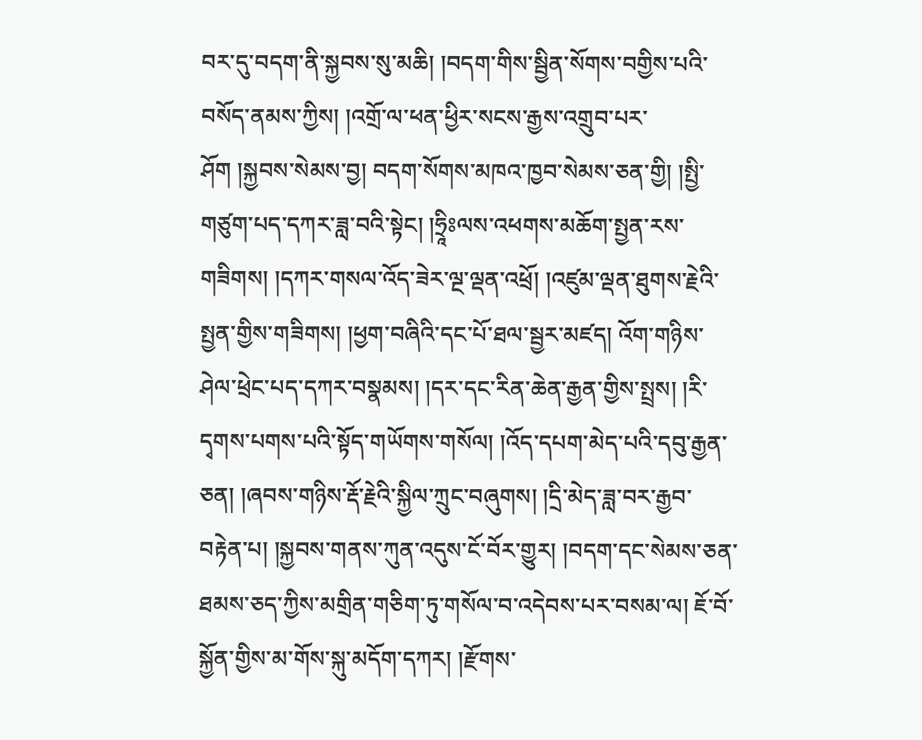བར་དུ་བདག་ནི་སྐྱབས་སུ་མཆི། །བདག་གིས་སྦྱིན་སོགས་བགྱིས་པའི་བསོད་ནམས་ཀྱིས། །འགྲོ་ལ་ཕན་ཕྱིར་སངས་རྒྱས་འགྲུབ་པར་ཤོག །སྐྱབས་སེམས་བྱ། བདག་སོགས་མཁའ་ཁྱབ་སེམས་ཅན་གྱི། །སྤྱི་གཙུག་པད་དཀར་ཟླ་བའི་སྟེང། །ཧྲཱིཿལས་འཕགས་མཆོག་སྤྱན་རས་གཟིགས། །དཀར་གསལ་འོད་ཟེར་ལྔ་ལྡན་འཕྲོ། །འཛུམ་ལྡན་ཐུགས་རྗེའི་སྤྱན་གྱིས་གཟིགས། །ཕྱག་བཞིའི་དང་པོ་ཐལ་སྦྱར་མཛད། འོག་གཉིས་ཤེལ་ཕྲེང་པད་དཀར་བསྣམས། །དར་དང་རིན་ཆེན་རྒྱན་གྱིས་སྤྲས། །རི་དྭགས་པགས་པའི་སྟོད་གཡོགས་གསོལ། །འོད་དཔག་མེད་པའི་དབུ་རྒྱན་ཅན། །ཞབས་གཉིས་རྡོ་རྗེའི་སྐྱིལ་ཀྲུང་བཞུགས། །དྲི་མེད་ཟླ་བར་རྒྱབ་བརྟེན་པ། །སྐྱབས་གནས་ཀུན་འདུས་ངོ་བོར་གྱུར། །བདག་དང་སེམས་ཅན་ཐམས་ཅད་ཀྱིས་མགྲིན་གཅིག་ཏུ་གསོལ་བ་འདེབས་པར་བསམ་ལ། ཇོ་བོ་སྐྱོན་གྱིས་མ་གོས་སྐུ་མདོག་དཀར། །རྫོགས་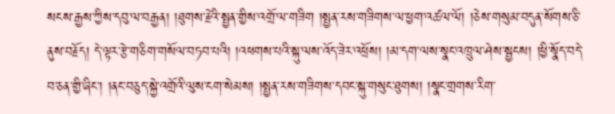སངས་རྒྱས་ཀྱིས་དབུ་ལ་བརྒྱན། །ཐུགས་རྗེའི་སྤྱན་གྱིས་འགྲོ་ལ་གཟིག །སྤྱན་རས་གཟིགས་ལ་ཕྱག་འཚལ་ལོ། །ཅེས་གསུམ་བདུན་སོགས་ཅི་ནུས་བརྗོད། དེ་ལྟར་རྩེ་གཅིག་གསོལ་བཏབ་པའི། །འཕགས་པའི་སྐུ་ལས་འོད་ཟེར་འཕྲོས། །མ་དག་ལས་སྣང་འཁྲུལ་ཤེས་སྦྱངས། །ཕྱི་སྣོད་བདེ་བ་ཅན་གྱི་ཞིང་། །ནང་བཅུད་སྐྱེ་འགྲོའི་ལུས་ངག་སེམས། །སྤྱན་རས་གཟིགས་དབང་སྐུ་གསུང་ཐུགས། །སྣང་གྲགས་རིག་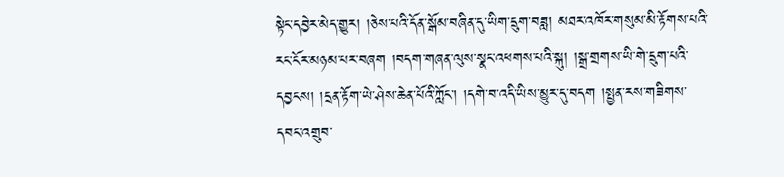སྟེང་དབྱེར་མེད་གྱུར། །ཅེས་པའི་དོན་སྒོམ་བཞིན་དུ་ཡིག་དྲུག་བཟླ། མཐར་འཁོར་གསུམ་མི་རྟོགས་པའི་རང་ངོར་མཉམ་པར་བཞག །བདག་གཞན་ལུས་སྣང་འཕགས་པའི་སྐུ། །སྒྲ་གྲགས་ཡི་གེ་དྲུག་པའི་དབྱངས། །དྲན་རྟོག་ཡེ་ཤེས་ཆེན་པོའི་ཀློང་། །དགེ་བ་འདི་ཡིས་མྱུར་དུ་བདག །སྤྱན་རས་གཟིགས་དབང་འགྲུབ་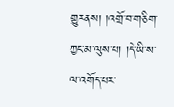གྱུརནས། །འགྲོ་བ་གཅིག་ཀྱང་མ་ལུས་པ། །དེ་ཡི་ས་ལ་འགོད་པར་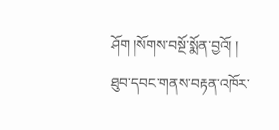ཤོག །སོགས་བསྔོ་སྨོན་བྱའོ། །
ཐུབ་དབང་གནས་བརྟན་འཁོར་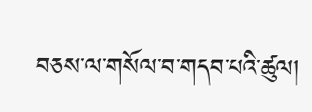བཅས་ལ་གསོལ་བ་གདབ་པའི་ཚུལ།